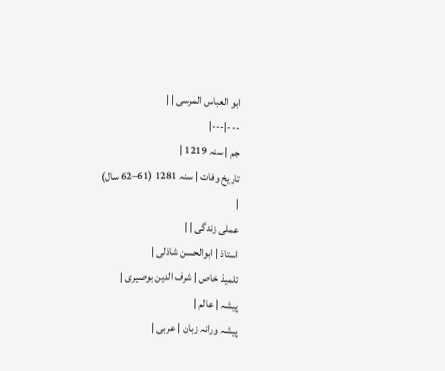ابو العباس المرسی | |
---|---|
جم | سنہ 1219 |
تاریخ وفات | سنہ 1281 (61–62 سال)
|
عملی زندگی | |
استاذ | ابوالحسن شاذلی |
تلمیذ خاص | شرف الدین بوصیری |
پیشہ | عالم |
پیشہ ورانہ زبان | عربی |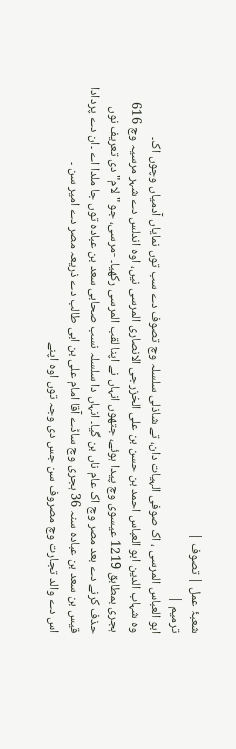شعبۂ عمل | تصوف |
ترمیم |
ابو العباس المرسی ، اک صوفی الہیات دان، تے شاذلی سلسلہ وچ تصوف دے سب توں نمایاں آدمیاں وچوں اک۔
وہ شہاب الدین ابو العباس احمد بن حسن بن علی الخزرجی الانصاری المرسی نيں، اوہ اندلس دے شہر مرسیہ وچ 616 ہجری بمطابق 1219 عیسوی وچ پیدا ہوئے، جتھوں انہاں نے اپنا لقب المرسی رکھیا۔ -مرسی، جو "لام" دی تعریف نوں حذف کرنے دے بعد مصر وچ اک عام ناں بن گیا۔ انہاں دا سلسلہ نسب صحابی سعد بن عبادہ توں جا ملدا اے ۔ان دے پردادا قیس بن سعد بن عبادہ سنہ 36 ہجری وچ ساڈے آقا امام علی بن ابی طالب دے ذریعہ مصر دے امیر سن ۔
اس دے والد تجارت وچ مصروف سن جس دی وجہ توں اوہ اپنے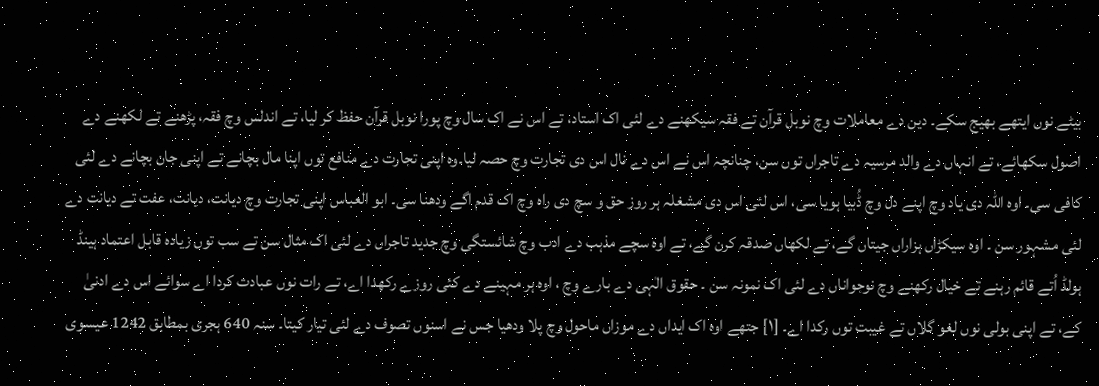بیٹے نوں ایتھے بھیج سکے۔ دین دے معاملات وچ نوبل قرآن تے فقہ سیکھنے دے لئی اک استاد، تے اس نے اک سال وچ پورا نوبل قرآن حفظ کر ليا، تے اندلس وچ فقہ، پڑھنے تے لکھنے دے اصول سکھائے، تے انہاں دے والد مرسیہ دے تاجراں توں سن، چنانچہ اس نے اس دے نال اس دی تجارت وچ حصہ لیا۔وہ اپنی تجارت دے منافع توں اپنا مال بچانے تے اپنی جان بچانے دے لئی کافی سی۔ اوہ اللہ دی یاد وچ اپنے دل وچ ڈُبیا ہويا سی، اس لئی اس دی مشغلہ ہر روز حق و سچ دی راہ وچ اک قدم اگے ودھنا سی۔ ابو العباس اپنی تجارت وچ دیانت، دیانت، عفت تے دیانت دے لئی مشہور سن ۔ اوہ سیکڑاں ہزاراں جیتاں گے، تے لکھاں صدقہ کرن گے، تے اوہ سچے مذہب دے ادب وچ شائستگی وچ جدید تاجراں دے لئی اک مثال سن تے سب توں زیادہ قابل اعتماد ہینڈ ہولڈ اُتے قائم رہنے تے خیال رکھنے وچ نوجواناں دے لئی اک نمونہ سن ۔ حقوق الٰہی دے بارے وچ ، اوہ ہر مہینے دے کئی روزے رکھدا اے، تے رات نوں عبادت کردا اے سوائے اس دے ادنیٰ کے، تے اپنی بولی نوں لغو گلاں تے غیبت توں رکدا اے۔ [۱] جتھے اوہ اک ایداں دے موزاں ماحول وچ پلا ودھیا جس نے اسنوں تصوف دے لئی تیار کيتا۔ سنہ 640 ہجری بمطابق 1242 عیسوی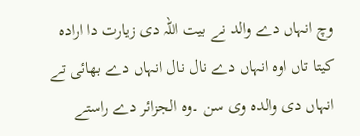وچ انہاں دے والد نے بیت اللہ دی زیارت دا ارادہ کيتا تاں اوہ انہاں دے نال نال انہاں دے بھائی تے انہاں دی والدہ وی سن ۔وہ الجزائر دے راستے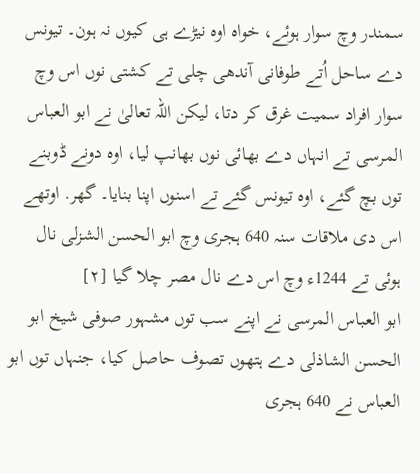سمندر وچ سوار ہوئے، خواہ اوہ نیڑے ہی کیوں نہ ہون۔ تیونس دے ساحل اُتے طوفانی آندھی چلی تے کشتی نوں اس وچ سوار افراد سمیت غرق کر دتا، لیکن اللہ تعالیٰ نے ابو العباس المرسی تے انہاں دے بھائی نوں بھانپ لیا، اوہ دونے ڈوبنے توں بچ گئے، اوہ تیونس گئے تے اسنوں اپنا بنایا۔ گھر. اوتھے اس دی ملاقات سنہ 640 ہجری وچ ابو الحسن الشزلی نال ہوئی تے 1244ء وچ اس دے نال مصر چلا گیا [۲]
ابو العباس المرسی نے اپنے سب توں مشہور صوفی شیخ ابو الحسن الشاذلی دے ہتھوں تصوف حاصل کیا، جنہاں توں ابو العباس نے 640 ہجری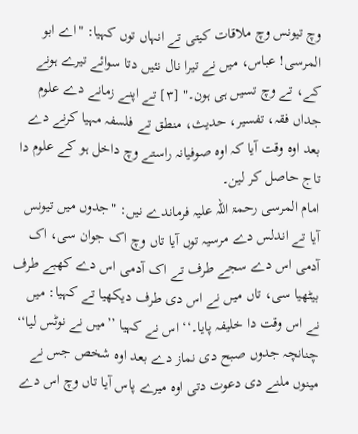وچ تیونس وچ ملاقات کيتی تے انہاں توں کہیا: "اے ابو المرسی! عباس، ميں نے تیرا نال نئيں دتا سوائے تیرے ہونے کے، تے وچ تسيں ہی ہون۔" [۳] تے اپنے زمانے دے علوم جداں فقہ، تفسیر، حدیث، منطق تے فلسفہ مہیا کرنے دے بعد اوہ وقت آیا کہ اوہ صوفیانہ راستے وچ داخل ہو کے علوم دا تاج حاصل کر لین۔
امام المرسی رحمۃ اللہ علیہ فرماندے نيں: "جدوں ميں تیونس آیا تے اندلس دے مرسیہ توں آیا تاں وچ اک جوان سی، اک آدمی اس دے سجے طرف تے اک آدمی اس دے کھبے طرف بیٹھیا سی، تاں ميں نے اس دی طرف دیکھیا تے کہیا: ميں نے اس وقت دا خلیفہ پایا۔‘‘ اس نے کہیا ’’ميں نے نوٹس لیا‘‘ چنانچہ جدوں صبح دی نماز دے بعد اوہ شخص جس نے مینوں ملنے دی دعوت دتی اوہ میرے پاس آیا تاں وچ اس دے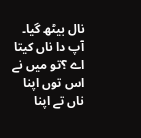نال بیٹھ گیا۔ آپ دا ناں کيتا اے ؟تو ميں نے اس توں اپنا ناں تے اپنا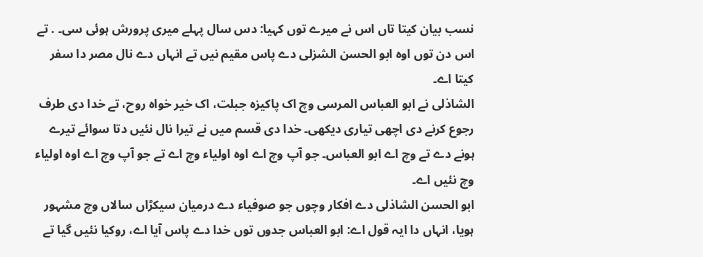نسب بیان کيتا تاں اس نے میرے توں کہیا: دس سال پہلے میری پرورش ہوئی سی۔ . تے اس دن توں اوہ ابو الحسن الشزلی دے پاس مقیم نيں تے انہاں دے نال مصر دا سفر کيتا اے۔
الشاذلی نے ابو العباس المرسی وچ اک پاکیزہ جبلت، اک خیر خواہ روح، تے خدا دی طرف رجوع کرنے دی اچھی تیاری دیکھی۔ خدا دی قسم ميں نے تیرا نال نئيں دتا سوائے تیرے ہونے دے تے وچ اے ابو العباس۔ جو آپ وچ اے اوہ اولیاء وچ اے تے جو آپ وچ اے اوہ اولیاء وچ نئيں اے۔
ابو الحسن الشاذلی دے افکار وچوں جو صوفیاء دے درمیان سیکڑاں سالاں وچ مشہور ہويا، انہاں دا ایہ قول اے: ابو العباس جدوں توں خدا دے پاس آیا اے، روکیا نئيں گیا تے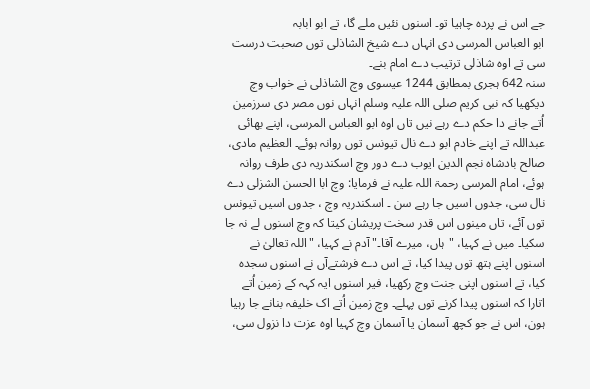جے اس نے پردہ چاہیا تو۔ اسنوں نئيں ملے گا، تے ابو ابابہ
ابو العباس المرسی دی انہاں دے شیخ الشاذلی توں صحبت درست سی تے اوہ شاذلی ترتیب دے امام بنے۔
سنہ 642 ہجری بمطابق 1244 عیسوی وچ الشاذلی نے خواب وچ دیکھیا کہ نبی کریم صلی اللہ علیہ وسلم انہاں نوں مصر دی سرزمین اُتے جانے دا حکم دے رہے نيں تاں اوہ ابو العباس المرسی، اپنے بھائی عبداللہ تے اپنے خادم ابو دے نال تیونس توں روانہ ہوئے۔ العظیم مادی، صالح بادشاہ نجم الدین ایوب دے دور وچ اسکندریہ دی طرف روانہ ہوئے، امام المرسی رحمۃ اللہ علیہ نے فرمایا: وچ ابا الحسن الشزلی دے نال سی، جدوں اسيں جا رہے سن ۔ اسکندریہ وچ ، جدوں اسيں تیونس توں آئے، تاں مینوں اس قدر سخت پریشان کيتا کہ وچ اسنوں لے نہ جا سکیا۔ ميں نے کہیا، "ہاں، میرے آقا۔" آدم نے کہیا، "اللہ تعالیٰ نے اسنوں اپنے ہتھ توں پیدا کیا، تے اس دے فرشتےآں نے اسنوں سجدہ کیا، تے اسنوں اپنی جنت وچ رکھیا، فیر اسنوں ایہ کہہ کے زمین اُتے اتارا کہ اسنوں پیدا کرنے توں پہلے۔ وچ زمین اُتے اک خلیفہ بنانے جا رہیا ہون، اس نے جو کچھ آسمان یا آسمان وچ کہیا اوہ عزت دا نزول سی،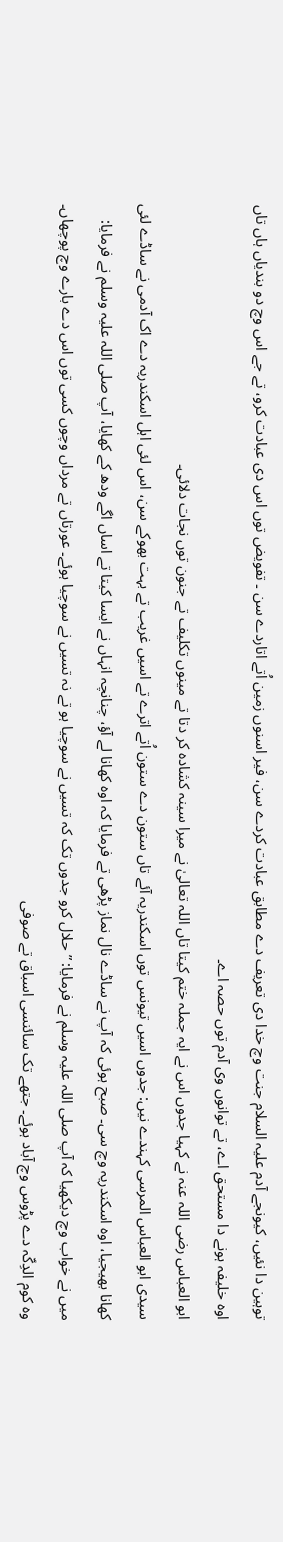توہین دا نئيں، کیونجے آدم علیہ السلام جنت وچ خدا دی تعریف دے مطابق عبادت کردے سن، فیر اسنوں زمین اُتے اتاردے سن ۔ تفویض توں اس دی عبادت کرو، تے جے اس وچ دو بندیاں ہاں تاں اوہ خلیفہ ہونے دا مستحق اے، تے توانوں وی آدم توں حصہ اے۔
ابو العباس رضی اللہ عنہ نے کہیا جدوں اس نے ایہ جملہ ختم کيتا تاں اللہ تعالیٰ نے میرا سینہ کشادہ کر دتا تے مینوں تکلیف تے جنون توں نجات دلائی۔
سیدی ابو العباس المرسی کہندے نيں: جدوں اسيں تیونس توں اسکندریہ آئے تاں ستون دے ستون اُتے اترے تے اسيں غریب تے بہت بھوکے سن، اس لئی اہل اسکندریہ دے اک آدمی نے ساڈے لئی کھانا بھیجیا، اوہ اسکندریہ وچ سی۔ صبح ہوئی کہ آپ نے ساڈے نال نماز پڑھی تے فرمایا کہ اوہ کھانا لے آؤ، چنانچہ انہاں نے ایسا کيتا تے اساں اگے ودھ کے کھایا، آپ صلی اللہ علیہ وسلم نے فرمایا: ميں نے خواب وچ دیکھیا کہ آپ صلی اللہ علیہ وسلم نے فرمایا: ”حلال کرو جدوں تک کہ تسيں نے سوچیا ہو تے نہ تسيں نے سوچیا ہوئے۔ عورتاں تے مرداں وچوں کسی توں اس دے بارے وچ پوچھاں۔
وہ کوم الدِکّہ دے پڑوس وچ آباد ہوئے۔ جتھے تک سائنسی اسباق تے صوفی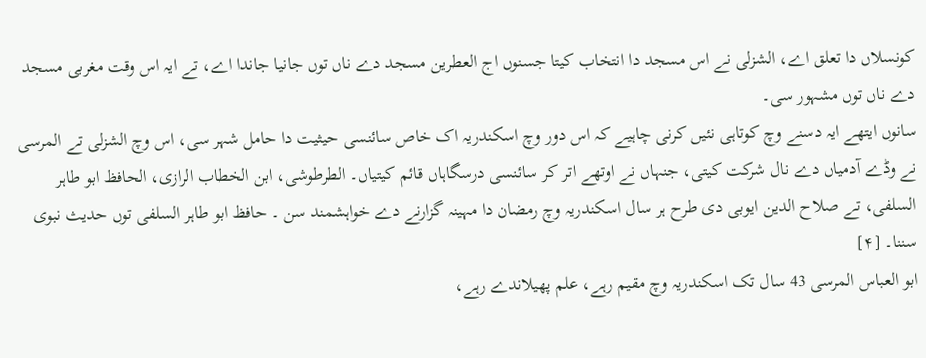کونسلاں دا تعلق اے، الشزلی نے اس مسجد دا انتخاب کيتا جسنوں اج العطرین مسجد دے ناں توں جانیا جاندا اے، تے ایہ اس وقت مغربی مسجد دے ناں توں مشہور سی۔
سانوں ایتھے ایہ دسنے وچ کوتاہی نئيں کرنی چاہیے کہ اس دور وچ اسکندریہ اک خاص سائنسی حیثیت دا حامل شہر سی، اس وچ الشزلی تے المرسی نے وڈے آدمیاں دے نال شرکت کيتی، جنہاں نے اوتھے اتر کر سائنسی درسگاہاں قائم کيتیاں۔ الطرطوشی، ابن الخطاب الرازی، الحافظ ابو طاہر السلفی، تے صلاح الدین ایوبی دی طرح ہر سال اسکندریہ وچ رمضان دا مہینہ گزارنے دے خواہشمند سن ۔ حافظ ابو طاہر السلفی توں حدیث نبوی سننا۔ [۴]
ابو العباس المرسی 43 سال تک اسکندریہ وچ مقیم رہے، علم پھیلاندے رہے،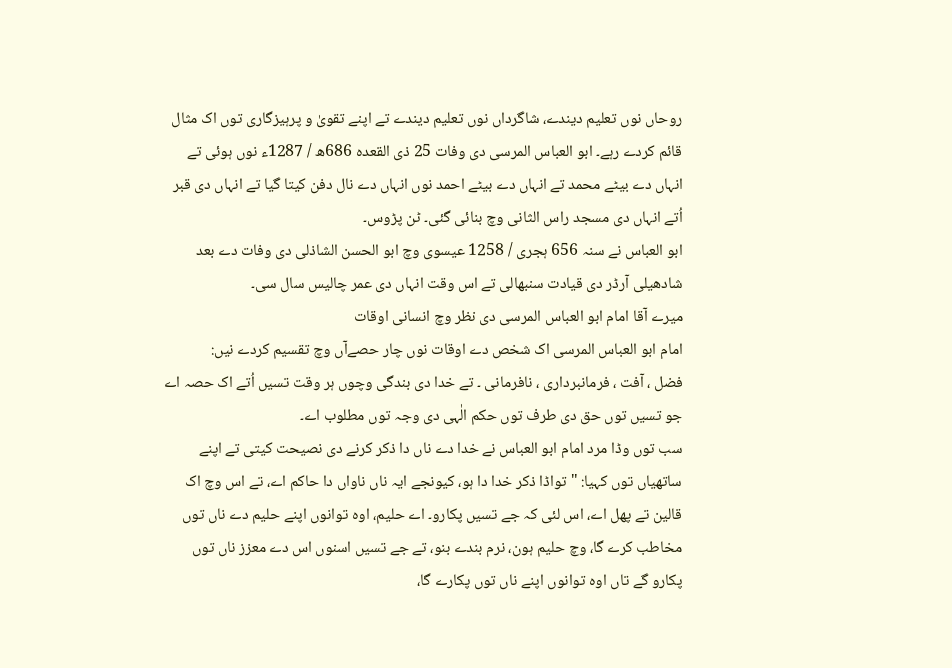روحاں نوں تعلیم دیندے، شاگرداں نوں تعلیم دیندے تے اپنے تقویٰ و پرہیزگاری توں اک مثال قائم کردے رہے۔ ابو العباس المرسی دی وفات 25 ذی القعدہ 686ھ / 1287ء نوں ہوئی تے انہاں دے بیٹے محمد تے انہاں دے بیٹے احمد نوں انہاں دے نال دفن کيتا گیا تے انہاں دی قبر اُتے انہاں دی مسجد راس الثانی وچ بنائی گئی۔ ٹن پڑوس۔
ابو العباس نے سنہ 656 ہجری / 1258 عیسوی وچ ابو الحسن الشاذلی دی وفات دے بعد شادھیلی آرڈر دی قیادت سنبھالی تے اس وقت انہاں دی عمر چالیس سال سی۔
میرے آقا امام ابو العباس المرسی دی نظر وچ انسانی اوقات
امام ابو العباس المرسی اک شخص دے اوقات نوں چار حصےآں وچ تقسیم کردے نيں:
فضل ، آفت ، فرمانبرداری ، نافرمانی ۔ تے خدا دی بندگی وچوں ہر وقت تسيں اُتے اک حصہ اے جو تسيں توں حق دی طرف توں حکم الٰہی دی وجہ توں مطلوب اے۔
سب توں وڈا مرد امام ابو العباس نے خدا دے ناں دا ذکر کرنے دی نصیحت کيتی تے اپنے ساتھیاں توں کہیا: "تواڈا ذکر خدا دا ہو، کیونجے ایہ ناں ناواں دا حاکم اے، تے اس وچ اک قالین تے پھل اے، اس لئی کہ جے تسيں پکارو۔ اے حلیم، اوہ توانوں اپنے حلیم دے ناں توں مخاطب کرے گا، وچ حلیم ہون، نرم بندے بنو، تے جے تسيں اسنوں اس دے معزز ناں توں پکارو گے تاں اوہ توانوں اپنے ناں توں پکارے گا،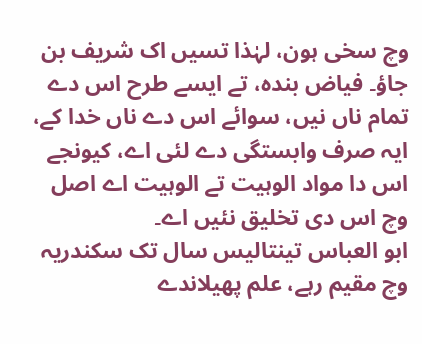وچ سخی ہون، لہٰذا تسيں اک شریف بن جاؤ۔ فیاض بندہ، تے ايسے طرح اس دے تمام ناں نيں، سوائے اس دے ناں خدا کے، ایہ صرف وابستگی دے لئی اے، کیونجے اس دا مواد الوہیت تے الوہیت اے اصل وچ اس دی تخلیق نئيں اے۔
ابو العباس تینتالیس سال تک سکندریہ وچ مقیم رہے، علم پھیلاندے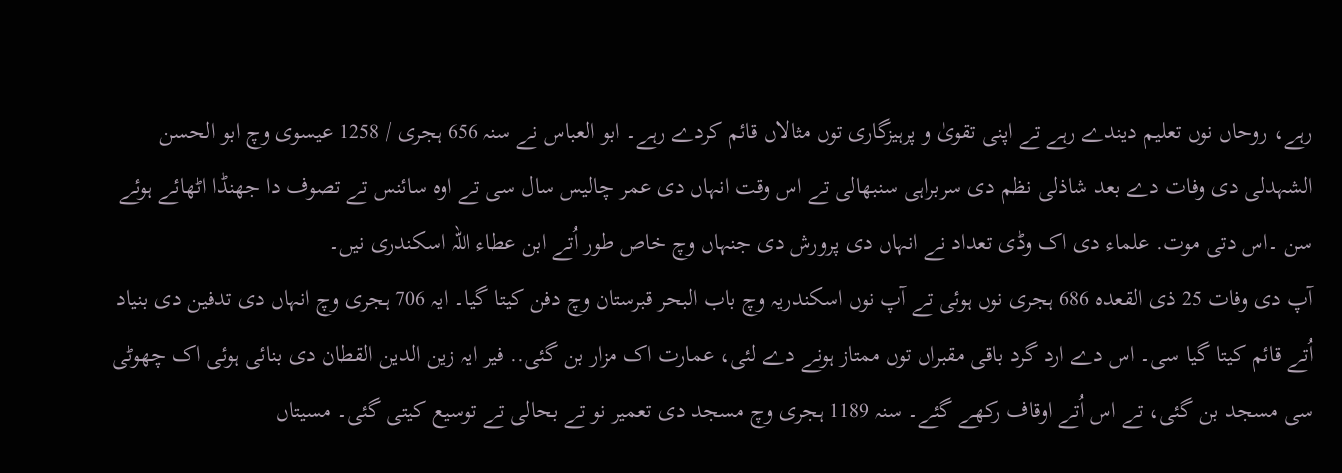رہے، روحاں نوں تعلیم دیندے رہے تے اپنی تقویٰ و پرہیزگاری توں مثالاں قائم کردے رہے۔ ابو العباس نے سنہ 656 ہجری / 1258 عیسوی وچ ابو الحسن الشہدلی دی وفات دے بعد شاذلی نظم دی سربراہی سنبھالی تے اس وقت انہاں دی عمر چالیس سال سی تے اوہ سائنس تے تصوف دا جھنڈا اٹھائے ہوئے سن ۔اس دتی موت. علماء دی اک وڈی تعداد نے انہاں دی پرورش دی جنہاں وچ خاص طور اُتے ابن عطاء اللہ اسکندری نيں۔
آپ دی وفات 25 ذی القعدہ 686 ہجری نوں ہوئی تے آپ نوں اسکندریہ وچ باب البحر قبرستان وچ دفن کيتا گیا۔ ایہ 706 ہجری وچ انہاں دی تدفین دی بنیاد اُتے قائم کيتا گیا سی۔ اس دے ارد گرد باقی مقبراں توں ممتاز ہونے دے لئی، عمارت اک مزار بن گئی.. فیر ایہ زین الدین القطان دی بنائی ہوئی اک چھوٹی سی مسجد بن گئی، تے اس اُتے اوقاف رکھے گئے۔ سنہ 1189 ہجری وچ مسجد دی تعمیر نو تے بحالی تے توسیع کيتی گئی۔ مسیتاں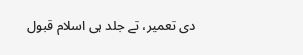دی تعمیر، تے جلد ہی اسلام قبول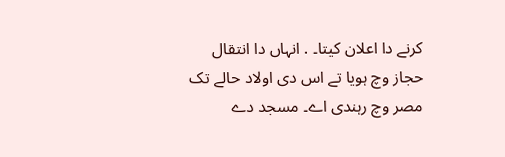کرنے دا اعلان کيتا۔ . انہاں دا انتقال حجاز وچ ہويا تے اس دی اولاد حالے تک مصر وچ رہندی اے۔ مسجد دے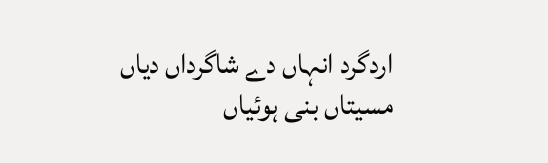اردگرد انہاں دے شاگرداں دیاں مسیتاں بنی ہوئیاں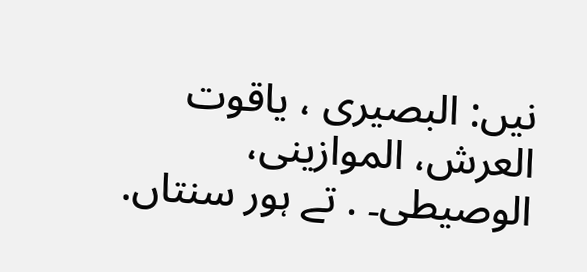نيں: البصیری ، یاقوت العرش، الموازینی، الوصیطی۔ . تے ہور سنتاں.